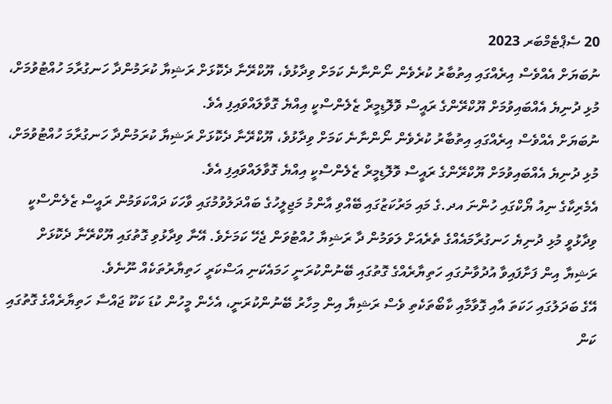20 ސެޕްޓެމްބަރ 2023
ނުބަޔަށް އެއްވެސް އިރެއްގައި އިތުބާރު ކުރެވެން ނޯންނާނެ ކަމަށް ވިދާޅުވެ، ޔޫކްރޭނާ ދެކޮޅަށް ރަޝިޔާ ކުރަމުންދާ ހަނގުރާމަ ހުއްޓުވުމަށް، މުޅި ދުނިޔެ އެއްބައިވުމަށް ޔޫކްރޭންގެ ރައީސް ވޮލޮޑިމީރް ޒެލެންސްކީ އިއްޔެ ގޮވާލައްވައިފި އެވެ.
ނުބަޔަށް އެއްވެސް އިރެއްގައި އިތުބާރު ކުރެވެން ނޯންނާނެ ކަމަށް ވިދާޅުވެ، ޔޫކްރޭނާ ދެކޮޅަށް ރަޝިޔާ ކުރަމުންދާ ހަނގުރާމަ ހުއްޓުވުމަށް، މުޅި ދުނިޔެ އެއްބައިވުމަށް ޔޫކްރޭންގެ ރައީސް ވޮލޮޑިމީރް ޒެލެންސްކީ އިއްޔެ ގޮވާލައްވައިފި އެވެ.
އެމެރިކާގެ ނިއު ޔޯކްގައި ހުންނަ އދ.ގެ މައި މަރުކަޒުގައި ބޭއްވި އާންމު މަޖިލީހުގެ ބައްދަލުވުމުގައި ވާހަކަ ދައްކަވަމުން ރައީސް ޒެލެންސްކީ ވިދާޅުވީ މުޅި ދުނިޔެ ހަނގުރާމައެއްގެ ތެރެއަށް ލަވަމުން ދާ ރަޝިޔާ ހުއްޓުވަން ޖެހޭ ކަމަށެވެ. އޭނާ ވިދާޅުވި ގޮތުގައި ޔޫކްރޭނާ ދެކޮޅަށް ރަޝިޔާ އިން ފަށާފައިވާ އުދުވާނުގައި ހަތިޔާރެއްގެ ގޮތުގައި ބޭނުންކުރަނީ ހަމައެކަނި އަސްކަރީ ހަތިޔާރުތަކެއް ނޫނެވެ.
އޭގެ ބަދަލުގައި ހަކަތަ އާއި ގޮވާމާއި ކާބޯތަކެތި ވެސް ރަޝިޔާ އިން މިހާރު ބޭނުންކުރަނީ، އެހެން މީހުން ކުޑަ ކަކޫ ޖައްސާ ހަތިޔާރެއްގެ ގޮތުގައި ކަން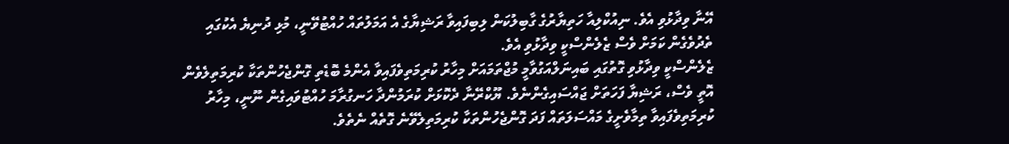އޭނާ ވިދާޅުވި އެވެ. ނިއުކްލިއާ ހަތިޔާރުގެ ގާބިލުކަން ލިބިފައިވާ ރަޝިޔާގެ އެ އަމަލުތައް ހުއްޓުވޭނީ، މުޅި ދުނިޔެ އެކުގައި ތެދުވެގެން ކަމަށް ވެސް ޒެލެންސްކީ ވިދާޅުވި އެވެ.
ޒެލެންސްކީ ވިދާޅުވި ގޮތުގައި ބައިނަލްއަގުވާމީ މުޖްތަމައަށް މިހާރު ކުރިމަތިވެފައިވާ އެންމެ ބޮޑެތި ގޮންޖެހުންތަކާ ކުރިމަތިލެވެން އޮތީ ވެސް، ރަޝިޔާ ފަހަތަށް ޖައްސައިގެންނެވެ. ޔޫކްރޭނާ ދެކޮޅަށް ކުރަމުންދާ ހަނގުރާމަ ހުއްޓުވައިގެން ނޫނީ، މިހާރު ކުރިމަތިވެފައިވާ ތިމާވެށީގެ މައްސަލަތައް ފަދަ ގޮންޖެހުންތަކާ ކުރިމަތިލެވޭނެ ގޮތެއް ނެތެވެ.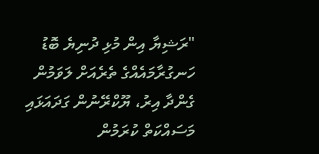"ރަޝިޔާ އިން މުޅި ދުނިޔެ ބޮޑު ހަނގުރާމައެއްގެ ތެރެއަށް ލަވަމުން ގެންދާ އިރު، ޔޫކްރޭނުން ގަދައަޅައި މަސައްކަތް ކުރަމުން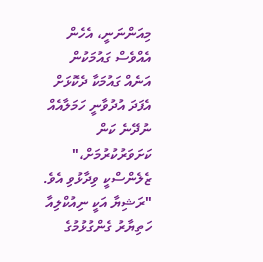މިއަންނަނީ، އެހެން އެއްވެސް ގައުމަކުން އަނެއް ގައުމަކާ ދެކޮޅަށް އެފަދަ އުދުވާނީ ހަމަލާއެއް ނުދޭނެ ކަން ކަށަވަރުކުރުމަށް،" ޒެލެންސްކީ ވިދާޅުވި އެވެ.
"ރަޝިޔާ އަކީ ނިއުކްލިއާ ހަތިޔާރު ގެންގުޅުމުގެ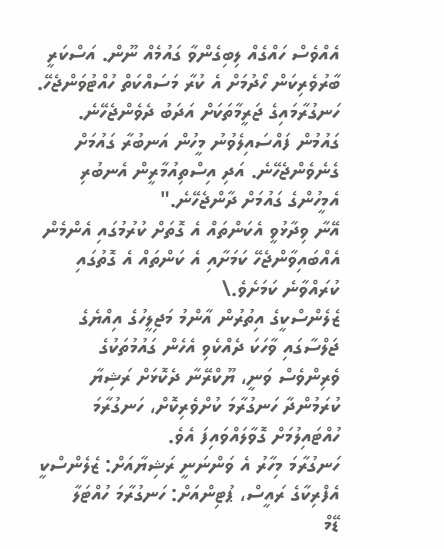އެއްވެސް ހައްގެއް ލިބިގެންވާ ގައުމެއް ނޫން. އަސްކަރީ ބާރުވެރިކަން ހޯދުމަށް އެ ކުރާ މަސައްކަތް ހުއްޓުވަންޖެހޭ. ހަނގުރާމައިގެ ޖަރީމާތަކަށް އަދަބު ދެވެންޖެހޭނެ. ގައުމުން ފައްސައިލެވުނު މީހުން އަނބުރާ ގައުމަށް ގެނެވެންޖެހޭނެ. އަދި އިސްތިއުމާރީން އެނބުރި އެމީހުންގެ ގައުމަށް ދާންޖެހޭނެ."
އޭނާ ވިދާޅުވީ އެކަންތައް އެ ގޮތަށް ކުރުމުގައި އެންމެން އެއްބައިވާންޖެހޭ ކަމަށާއި އެ ކަންތައް އެ ގޮތުގައި ކުރައްވާނެ ކަމަށެވެ.\
ޒެލެންސްކީގެ އިތުރުން އާންމު މަޖިލީހުގެ އިއްޔެގެ ޖަލްސާގައި ވާހަކަ ދެއްކެވި އެހެން ގައުމުތަކުގެ ވެރިންވެސް ވަނީ، ޔޫކްރޭނާ ދެކޮޅަށް ރަޝިޔާ ކުރަމުންދާ ހަނގުރާމަ ކުށްވެރިކޮށް، ހަނގުރާމަ ހުއްޓައިލުމަށް ގޮވާލައްވައިފަ އެވެ.
ހަނގުރާމަ މިހާރު އެ ވަންނަނީ ރަޝިޔާއަށް: ޒެލެންސްކީ
އެފްރިކާގެ ރައީސް، ޕުޓިންއަށް: ހަނގުރާމަ ހުއްޓަލާ
ޑޭމް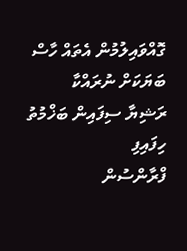ގޮއްވައިލުމުން އެތައް ހާސް ބަޔަކަށް ނުރައްކާ
ރަޝިޔާ ސިފައިން ބަޚްމުތު ހިފައިފި
ފްރާންސުން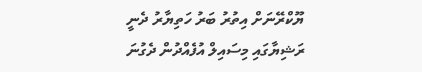ޔޫކްރޭނަށް އިތުރު ބަރު ހަތިޔާރު ދެނީ
ރަޝިޔާގައި މިސައިލް އުފެއްދުން ދެގުނަ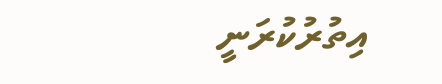އިތުރުކުރަނީ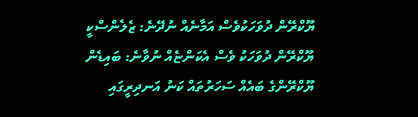ޔޫކްރޭން ދުވަހަކުވެސް އަމާނެއް ނުދޭނެ: ޒެލެންސްކީ
ޔޫކްރޭން ދުވަހަކު ވެސް އެކަންޏެއް ނުވާނެ: ބައިޑެން
ޔޫކްރޭންގެ ބައެއް ސަހަރުތައް ކަނު އަނދިރީގައި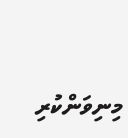މިނިވަންކުރި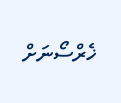ޚެރްސޯނަށް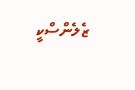ޒެލެންސްކީ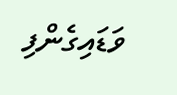ވަޑައިގެންފި